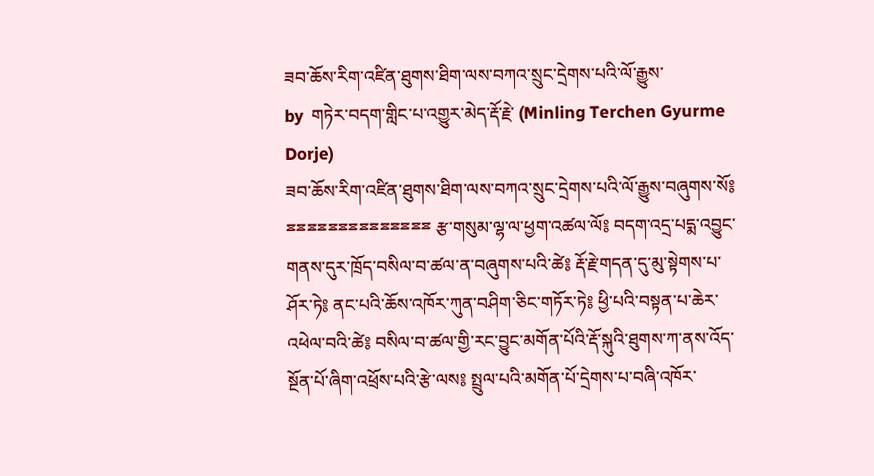ཟབ་ཆོས་རིག་འཛིན་ཐུགས་ཐིག་ལས་བཀའ་སྲུང་དྲེགས་པའི་ལོ་རྒྱུས་
by  གཏེར་བདག་གླིང་པ་འགྱུར་མེད་རྡོ་རྗེ་ (Minling Terchen Gyurme Dorje)
ཟབ་ཆོས་རིག་འཛིན་ཐུགས་ཐིག་ལས་བཀའ་སྲུང་དྲེགས་པའི་ལོ་རྒྱུས་བཞུགས་སོ༔ ྈྈྈྈྈྈྈྈྈྈྈྈྈྈ རྩ་གསུམ་ལྷ་ལ་ཕྱག་འཚལ་ལོ༔ བདག་འདྲ་པདྨ་འབྱུང་གནས་དུར་ཁྲོད་བསིལ་བ་ཚལ་ན་བཞུགས་པའི་ཚེ༔ རྡོ་རྗེ་གདན་དུ་མུ་སྟེགས་པ་ཤོར་ཏེ༔ ནང་པའི་ཆོས་འཁོར་ཀུན་བཤིག་ཅིང་གཏོར་ཏེ༔ ཕྱི་པའི་བསྟན་པ་ཆེར་འཕེལ་བའི་ཚེ༔ བསིལ་བ་ཚལ་གྱི་རང་བྱུང་མགོན་པོའི་རྡོ་སྐུའི་ཐུགས་ཀ་ནས་འོད་སྔོན་པོ་ཞིག་འཕྲོས་པའི་རྩེ་ལས༔ སྤྲུལ་པའི་མགོན་པོ་དྲེགས་པ་བཞི་འཁོར་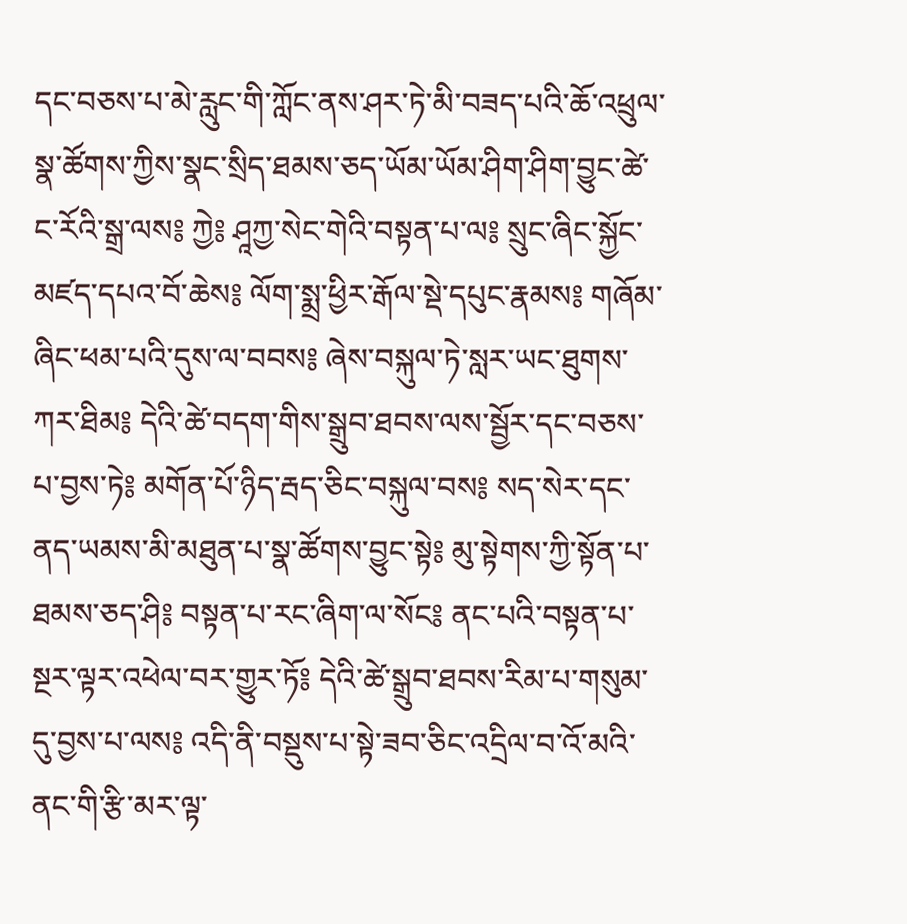དང་བཅས་པ་མེ་རླུང་གི་ཀློང་ནས་ཤར་ཏེ་མི་བཟད་པའི་ཆོ་འཕྲུལ་སྣ་ཚོགས་ཀྱིས་སྣང་སྲིད་ཐམས་ཅད་ཡོམ་ཡོམ་ཤིག་ཤིག་བྱུང་ཚེ་ང་རོའི་སྒྲ་ལས༔ ཀྱེ༔ ཤཱཀྱ་སེང་གེའི་བསྟན་པ་ལ༔ སྲུང་ཞིང་སྐྱོང་མཛད་དཔའ་བོ་ཆེས༔ ལོག་སྨྲ་ཕྱིར་རྒོལ་སྡེ་དཔུང་རྣམས༔ གཞོམ་ཞིང་ཕམ་པའི་དུས་ལ་བབས༔ ཞེས་བསྐུལ་ཏེ་སླར་ཡང་ཐུགས་ཀར་ཐིམ༔ དེའི་ཚེ་བདག་གིས་སྒྲུབ་ཐབས་ལས་སྦྱོར་དང་བཅས་པ་བྱས་ཏེ༔ མགོན་པོ་ཉིད་རྦད་ཅིང་བསྐུལ་བས༔ སད་སེར་དང་ནད་ཡམས་མི་མཐུན་པ་སྣ་ཚོགས་བྱུང་སྟེ༔ མུ་སྟེགས་ཀྱི་སྟོན་པ་ཐམས་ཅད་ཤི༔ བསྟན་པ་རང་ཞིག་ལ་སོང༔ ནང་པའི་བསྟན་པ་སྔར་ལྟར་འཕེལ་བར་གྱུར་ཏོ༔ དེའི་ཚེ་སྒྲུབ་ཐབས་རིམ་པ་གསུམ་དུ་བྱས་པ་ལས༔ འདི་ནི་བསྡུས་པ་སྟེ་ཟབ་ཅིང་འདྲིལ་བ་འོ་མའི་ནང་གི་རྩི་མར་ལྟ་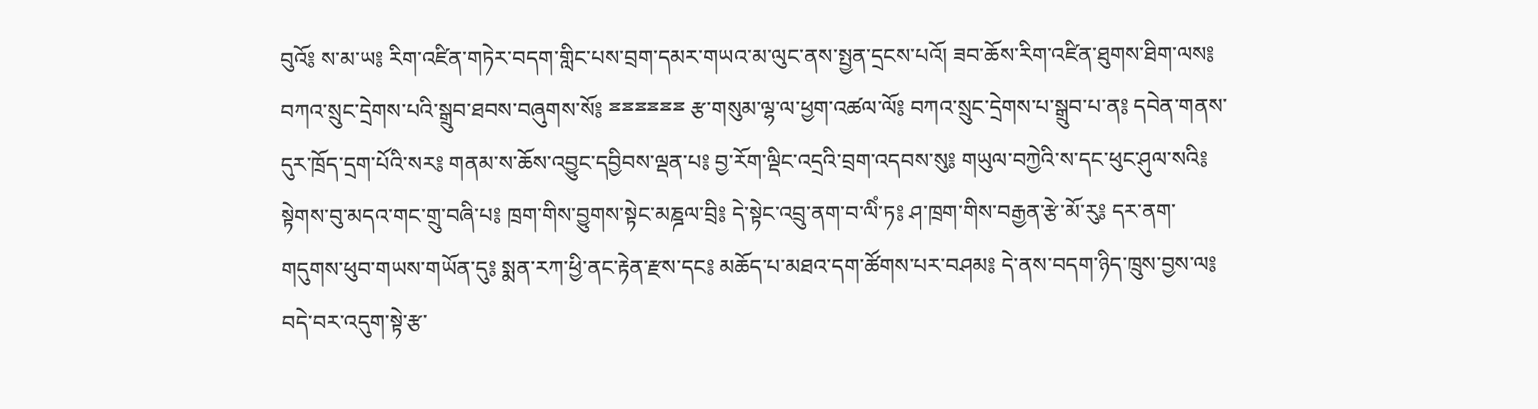བུའོ༔ ས་མ་ཡ༔ རིག་འཛིན་གཏེར་བདག་གླིང་པས་བྲག་དམར་གཡའ་མ་ལུང་ནས་སྤྱན་དྲངས་པའོ། ཟབ་ཆོས་རིག་འཛིན་ཐུགས་ཐིག་ལས༔ བཀའ་སྲུང་དྲེགས་པའི་སྒྲུབ་ཐབས་བཞུགས་སོ༔ ྈྈྈྈྈྈ རྩ་གསུམ་ལྷ་ལ་ཕྱག་འཚལ་ལོ༔ བཀའ་སྲུང་དྲེགས་པ་སྒྲུབ་པ་ན༔ དབེན་གནས་དུར་ཁྲོད་དྲག་པོའི་སར༔ གནམ་ས་ཆོས་འབྱུང་དབྱིབས་ལྡན་པ༔ བྱ་རོག་ལྡིང་འདྲའི་བྲག་འདབས་སུ༔ གཡུལ་བཀྱེའི་ས་དང་ཕུང་ཤུལ་སའི༔ སྟེགས་བུ་མདའ་གང་གྲུ་བཞི་པ༔ ཁྲག་གིས་བྱུགས་སྟེང་མཎྜལ་བྲི༔ དེ་སྟེང་འབྲུ་ནག་བ་ལིཾ་ཏ༔ ཤ་ཁྲག་གིས་བརྒྱན་རྩེ་མོ་རུ༔ དར་ནག་གདུགས་ཕུབ་གཡས་གཡོན་དུ༔ སྨན་རཀ་ཕྱི་ནང་རྟེན་རྫས་དང༔ མཆོད་པ་མཐའ་དག་ཚོགས་པར་བཤམ༔ དེ་ནས་བདག་ཉིད་ཁྲུས་བྱས་ལ༔ བདེ་བར་འདུག་སྟེ་རྩ་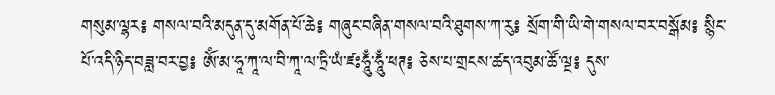གསུམ་ལྷར༔ གསལ་བའི་མདུན་དུ་མགོན་པོ་ཆེ༔ གཞུང་བཞིན་གསལ་བའི་ཐུགས་ཀ་རུ༔ སྲོག་གི་ཡི་གེ་གསལ་བར་བསྒོམ༔ སྙིང་པོ་འདི་ཉིད་བཟླ་བར་བྱ༔ ཨོཾ་མ་ཧཱ་ཀཱ་ལ་བི་ཀཱ་ལ་ཏྲི་ཡཾ་ཛཿཧཱུྃ་ཧཱུྃ་ཕཊ༔ ཅེས་པ་གྲངས་ཚད་འབུམ་ཚོ་ལྔ༔ དུས་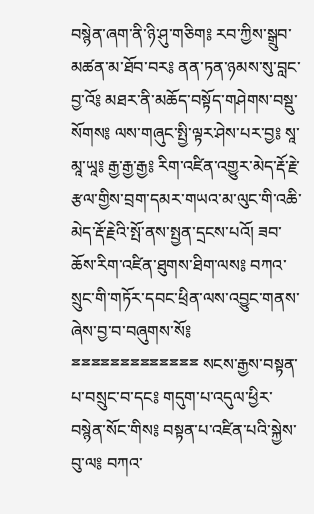བསྙེན་ཞག་ནི་ཉི་ཤུ་གཅིག༔ རབ་ཀྱིས་སྒྲུབ་མཚན་མ་ཐོབ་བར༔ ནན་ཏན་ཉམས་སུ་བླང་བྱ་འོ༔ མཐར་ནི་མཆོད་བསྟོད་གཤེགས་བསྡུ་སོགས༔ ལས་གཞུང་སྤྱི་ལྟར་ཤེས་པར་བྱ༔ སཱ་མཱ་ཡཱ༔ རྒྱ་རྒྱ་རྒྱ༔ རིག་འཛིན་འགྱུར་མེད་རྡོ་རྗེ་རྩལ་གྱིས་བྲག་དམར་གཡའ་མ་ལུང་གི་འཆི་མེད་རྡོ་རྗེའི་སྤོ་ནས་སྤྱན་དྲངས་པའོ། ཟབ་ཆོས་རིག་འཛིན་ཐུགས་ཐིག་ལས༔ བཀའ་སྲུང་གི་གཏོར་དབང་ཕྲིན་ལས་འབྱུང་གནས་ཞེས་བྱ་བ་བཞུགས་སོ༔ ྈྈྈྈྈྈྈྈྈྈྈྈྈ སངས་རྒྱས་བསྟན་པ་བསྲུང་བ་དང༔ གདུག་པ་འདུལ་ཕྱིར་བསྙེན་སོང་གིས༔ བསྟན་པ་འཛིན་པའི་སྐྱེས་བུ་ལ༔ བཀའ་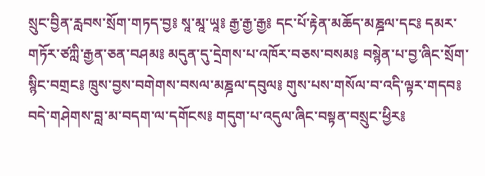སྲུང་བྱིན་རླབས་སྲོག་གཏད་བྱ༔ སཱ་མཱ་ཡཱ༔ རྒྱ་རྒྱ་རྒྱ༔ དང་པོ་རྟེན་མཆོད་མཎྜལ་དང༔ དམར་གཏོར་ཙཀླི་རྒྱན་ཅན་བཤམ༔ མདུན་དུ་དྲེགས་པ་འཁོར་བཅས་བསམ༔ བསྙེན་པ་བྱ་ཞིང་སྲོག་སྙིང་བགྲང༔ ཁྲུས་བྱས་བགེགས་བསལ་མཎྜལ་དབུལ༔ གུས་པས་གསོལ་བ་འདི་ལྟར་གདབ༔ བདེ་གཤེགས་བླ་མ་བདག་ལ་དགོངས༔ གདུག་པ་འདུལ་ཞིང་བསྟན་བསྲུང་ཕྱིར༔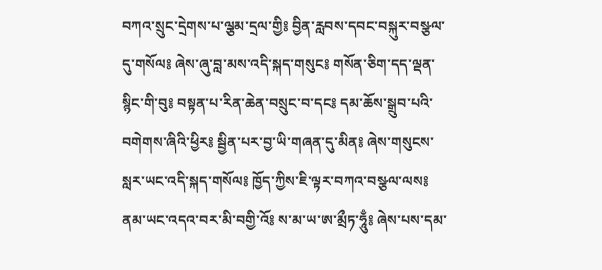བཀའ་སྲུང་དྲེགས་པ་ལྕམ་དྲལ་གྱི༔ བྱིན་རླབས་དབང་བསྐུར་བསྩལ་དུ་གསོལ༔ ཞེས་ཞུ་བླ་མས་འདི་སྐད་གསུང༔ གསོན་ཅིག་དད་ལྡན་སྙིང་གི་བུ༔ བསྟན་པ་རིན་ཆེན་བསྲུང་བ་དང༔ དམ་ཆོས་སྒྲུབ་པའི་བགེགས་ཞིའི་ཕྱིར༔ སྦྱིན་པར་བྱ་ཡི་གཞན་དུ་མིན༔ ཞེས་གསུངས་སླར་ཡང་འདི་སྐད་གསོལ༔ ཁྱོད་ཀྱིས་ཇི་ལྟར་བཀའ་བསྩལ་ལས༔ ནམ་ཡང་འདའ་བར་མི་བགྱི་འོ༔ ས་མ་ཡ་ཨ་མྲྀཏ་ཧཱུྃ༔ ཞེས་པས་དམ་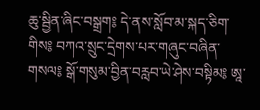ཆུ་སྦྱིན་ཞིང་བསྒྲག༔ དེ་ནས་སློབ་མ་སྐད་ཅིག་གིས༔ བཀའ་སྲུང་དྲེགས་པར་གཞུང་བཞིན་གསལ༔ སྒོ་གསུམ་བྱིན་བརླབ་ཡེ་ཤེས་བསྟིམ༔ ཨཱ་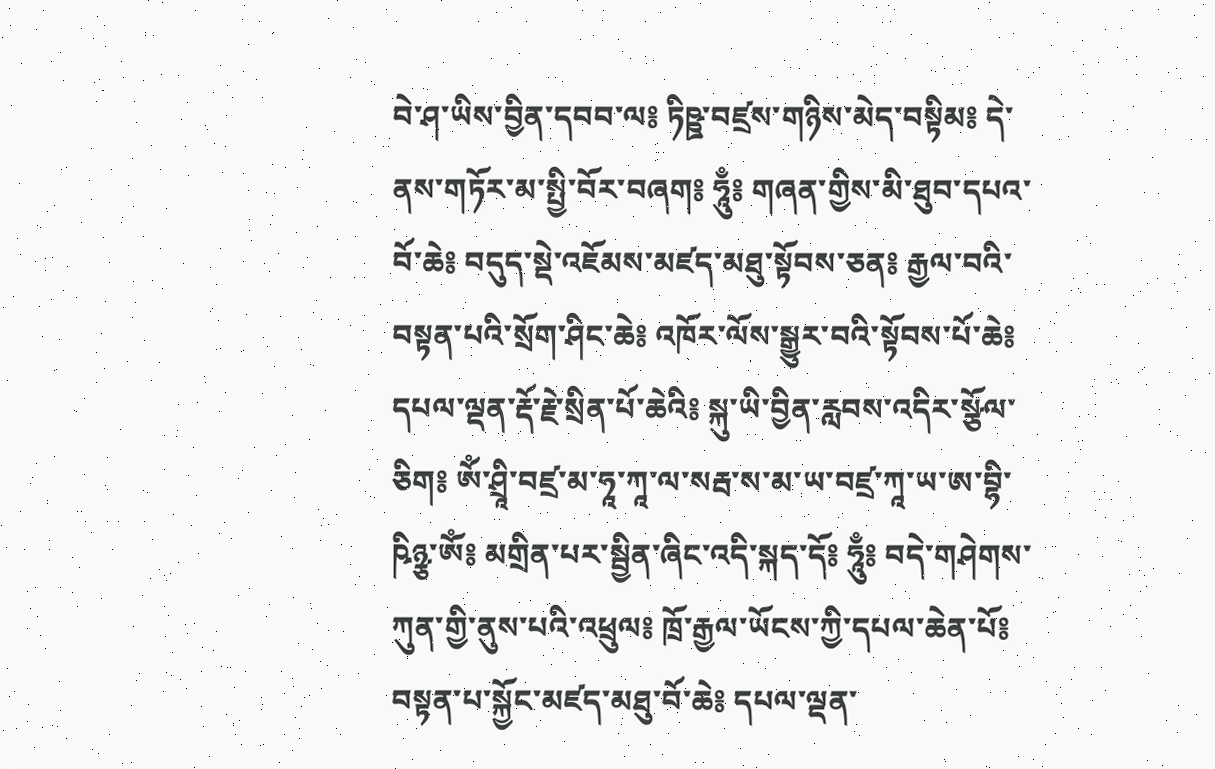བེ་ཤ་ཡིས་བྱིན་དབབ་ལ༔ ཏིཥྛ་བཛྲས་གཉིས་མེད་བསྟིམ༔ དེ་ནས་གཏོར་མ་སྤྱི་བོར་བཞག༔ ཧཱུྃ༔ གཞན་གྱིས་མི་ཐུབ་དཔའ་བོ་ཆེ༔ བདུད་སྡེ་འཇོམས་མཛད་མཐུ་སྟོབས་ཅན༔ རྒྱལ་བའི་བསྟན་པའི་སྲོག་ཤིང་ཆེ༔ འཁོར་ལོས་སྒྱུར་བའི་སྟོབས་པོ་ཆེ༔ དཔལ་ལྡན་རྡོ་རྗེ་སྲིན་པོ་ཆེའི༔ སྐུ་ཡི་བྱིན་རླབས་འདིར་སྩོལ་ཅིག༔ ཨོཾ་ཤྲཱི་བཛྲ་མ་ཧཱ་ཀཱ་ལ་སརྦ་ས་མ་ཡ་བཛྲ་ཀཱ་ཡ་ཨ་བྷི་ཥིཉྩ་ཨོཾ༔ མགྲིན་པར་སྦྱིན་ཞིང་འདི་སྐད་དོ༔ ཧཱུྃ༔ བདེ་གཤེགས་ཀུན་གྱི་ནུས་པའི་འཕྲུལ༔ ཁྲོ་རྒྱལ་ཡོངས་ཀྱི་དཔལ་ཆེན་པོ༔ བསྟན་པ་སྐྱོང་མཛད་མཐུ་བོ་ཆེ༔ དཔལ་ལྡན་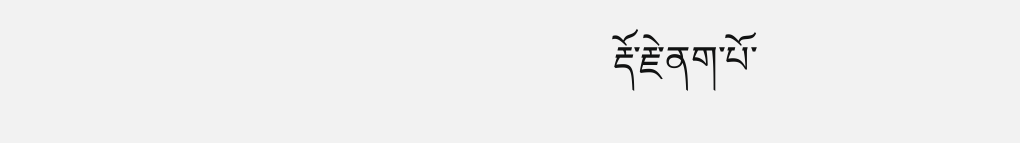རྡོ་རྗེ་ནག་པོ་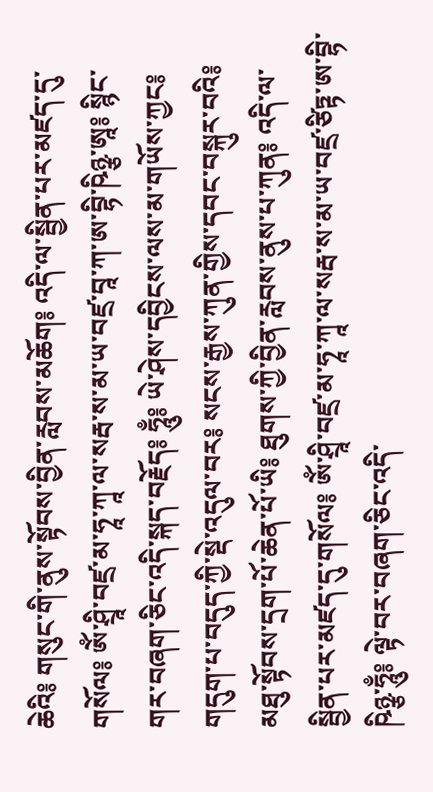ཆེའི༔ གསུང་གི་ནུས་སྟོབས་བྱིན་རླབས་མཆོག༔ འདི་ལ་སྦྱིན་པར་མཛད་དུ་གསོལ༔ ཨོཾ་ཤྲཱི་བཛྲ་མ་ཧཱ་ཀཱ་ལ་སརྦ་ས་མ་ཡ་བཛྲ་བཱ་ཀ་ཨ་བྷི་ཥིཉྩ་ཨཱ༔ སྙིང་གར་བཞག་ཅིང་འདི་སྐད་བརྗོད༔ ཧཱུྃ༔ ཡེ་ཤེས་དབྱིངས་ལས་མ་གཡོས་ཀྱང༔ གདུག་པ་བདུད་ཀྱི་སྡེ་འདུལ་བར༔ སངས་རྒྱས་ཀུན་གྱིས་དབང་བསྐུར་བའི༔ མཐུ་སྟོབས་དྲག་པོ་ཆེན་པོ་ཡི༔ ཐུགས་ཀྱི་བྱིན་རླབས་ནུས་པ་ཀུན༔ འདི་ལ་སྦྱིན་པར་མཛད་དུ་གསོལ༔ ཨོཾ་ཤྲཱི་བཛྲ་མ་ཧཱ་ཀཱ་ལ་སརྦ་ས་མ་ཡ་བཛྲ་ཙིཏྟ་ཨ་བྷི་ཥིཉྩ་ཧཱུྃ༔ ལྟེ་བར་བཞག་ཅིང་འདི་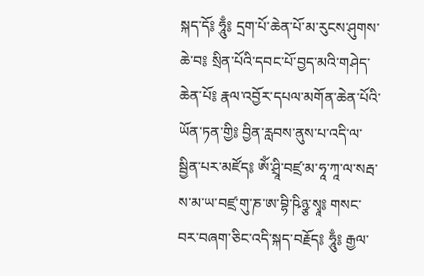སྐད་དོ༔ ཧཱུྃ༔ དྲག་པོ་ཆེན་པོ་མ་རུངས་ཤུགས་ཆེ་བ༔ སྲིན་པོའི་དབང་པོ་བྱད་མའི་གཤེད་ཆེན་པོ༔ རྣལ་འབྱོར་དཔལ་མགོན་ཆེན་པོའི་ཡོན་ཏན་གྱི༔ བྱིན་རླབས་ནུས་པ་འདི་ལ་སྦྱིན་པར་མཛོད༔ ཨོཾ་ཤྲཱི་བཛྲ་མ་ཧཱ་ཀཱ་ལ་སརྦ་ས་མ་ཡ་བཛྲ་གུ་ཎ་ཨ་བྷི་ཥིཉྩ་སྭཱ༔ གསང་བར་བཞག་ཅིང་འདི་སྐད་བརྗོད༔ ཧཱུྃ༔ རྒྱལ་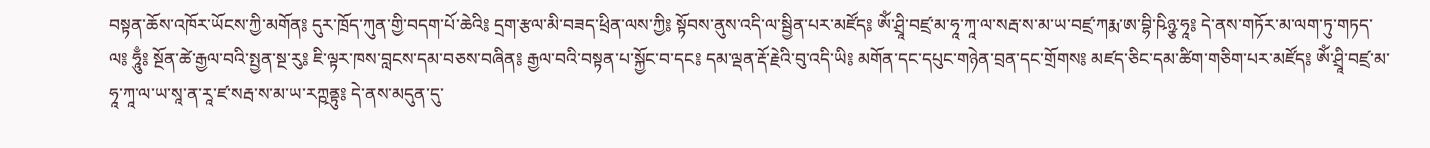བསྟན་ཆོས་འཁོར་ཡོངས་ཀྱི་མགོན༔ དུར་ཁྲོད་ཀུན་གྱི་བདག་པོ་ཆེའི༔ དྲག་རྩལ་མི་བཟད་ཕྲིན་ལས་ཀྱི༔ སྟོབས་ནུས་འདི་ལ་སྦྱིན་པར་མཛོད༔ ཨོཾ་ཤྲཱི་བཛྲ་མ་ཧཱ་ཀཱ་ལ་སརྦ་ས་མ་ཡ་བཛྲ་ཀརྨ་ཨ་བྷི་ཥིཉྩ་ཧཱ༔ དེ་ནས་གཏོར་མ་ལག་ཏུ་གཏད་ལ༔ ཧཱུྃ༔ སྔོན་ཚེ་རྒྱལ་བའི་སྤྱན་སྔ་རུ༔ ཇི་ལྟར་ཁས་བླངས་དམ་བཅས་བཞིན༔ རྒྱལ་བའི་བསྟན་པ་སྐྱོང་བ་དང༔ དམ་ལྡན་རྡོ་རྗེའི་བུ་འདི་ཡི༔ མགོན་དང་དཔུང་གཉེན་བྲན་དང་གྲོགས༔ མཛད་ཅིང་དམ་ཚིག་གཅིག་པར་མཛོད༔ ཨོཾ་ཤྲཱི་བཛྲ་མ་ཧཱ་ཀཱ་ལ་ཡ་སཱ་ན་རཱ་ཛ་སརྦ་ས་མ་ཡ་རཀྵནྟུ༔ དེ་ནས་མདུན་དུ་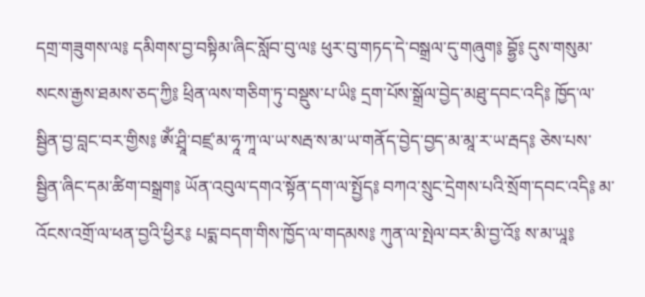དགྲ་གཟུགས་ལ༔ དམིགས་བྱ་བསྟིམ་ཞིང་སློབ་བུ་ལ༔ ཕུར་བུ་གཏད་དེ་བསྒྲལ་དུ་གཞུག༔ བྷྱོ༔ དུས་གསུམ་སངས་རྒྱས་ཐམས་ཅད་ཀྱི༔ ཕྲིན་ལས་གཅིག་ཏུ་བསྡུས་པ་ཡི༔ དྲག་པོས་སྒྲོལ་བྱེད་མཐུ་དབང་འདི༔ ཁྱོད་ལ་སྦྱིན་བྱ་བླང་བར་གྱིས༔ ཨོཾ་ཤྲཱི་བཛྲ་མ་ཧཱ་ཀཱ་ལ་ཡ་སརྦ་ས་མ་ཡ་གནོད་བྱེད་བྱད་མ་མཱ་ར་ཡ་རྦད༔ ཅེས་པས་སྦྱིན་ཞིང་དམ་ཚིག་བསྒྲག༔ ཡོན་འབུལ་དགའ་སྟོན་དག་ལ་སྤྱོད༔ བཀའ་སྲུང་དྲེགས་པའི་སྲོག་དབང་འདི༔ མ་འོངས་འགྲོ་ལ་ཕན་བྱའི་ཕྱིར༔ པདྨ་བདག་གིས་ཁྱོད་ལ་གདམས༔ ཀུན་ལ་སྤེལ་བར་མི་བྱ་འོ༔ ས་མ་ཡཱ༔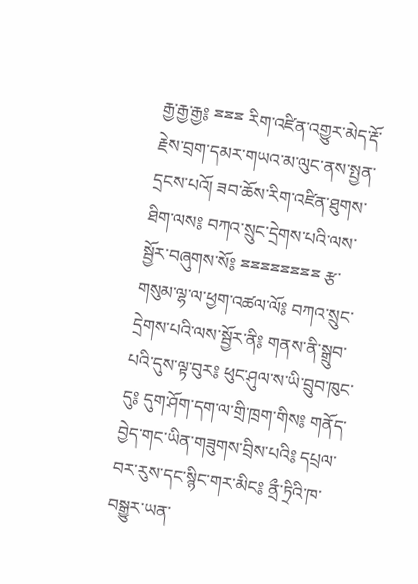རྒྱ་རྒྱ་རྒྱ༔ ྈྈྈ རིག་འཛིན་འགྱུར་མེད་རྡོ་རྗེས་བྲག་དམར་གཡའ་མ་ལུང་ནས་སྤྱན་དྲངས་པའོ། ཟབ་ཆོས་རིག་འཛིན་ཐུགས་ཐིག་ལས༔ བཀའ་སྲུང་དྲེགས་པའི་ལས་སྦྱོར་བཞུགས་སོ༔ ྈྈྈྈྈྈྈྈ རྩ་གསུམ་ལྷ་ལ་ཕྱག་འཚལ་ལོ༔ བཀའ་སྲུང་དྲེགས་པའི་ལས་སྦྱོར་ནི༔ གནས་ནི་སྒྲུབ་པའི་དུས་ལྟ་བུར༔ ཕུང་ཤུལ་ས་ཡི་བྲུབ་ཁུང་དུ༔ དུག་ཤོག་དག་ལ་གྲི་ཁྲག་གིས༔ གནོད་བྱེད་གང་ཡིན་གཟུགས་བྲིས་པའི༔ དཔྲལ་བར་རུས་དང་སྙིང་གར་མིང༔ ནྲྀ་ཏྲིའི་ཁ་བསྒྱུར་ཡན་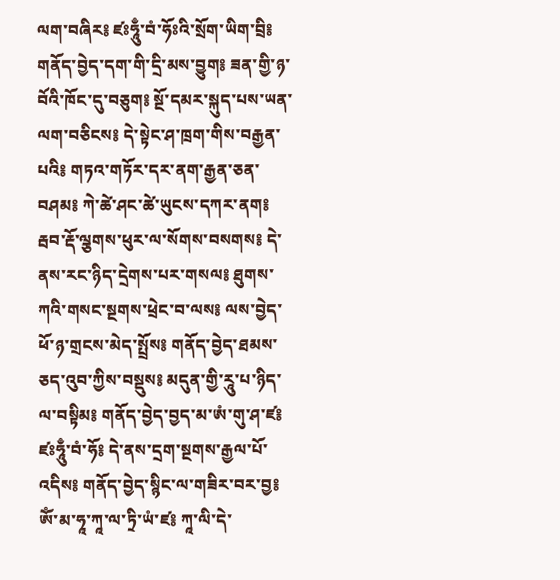ལག་བཞིར༔ ཛཿཧཱུྃ་བཾ་ཧོཿའི་སྲོག་ཡིག་བྲི༔ གནོད་བྱེད་དག་གི་དྲི་མས་བྱུག༔ ཟན་གྱི་ཉ་བོའི་ཁོང་དུ་བཅུག༔ སྔོ་དམར་སྐུད་པས་ཡན་ལག་བཅིངས༔ དེ་སྟེང་ཤ་ཁྲག་གིས་བརྒྱན་པའི༔ གཏའ་གཏོར་དར་ནག་རྒྱན་ཅན་བཤམ༔ ཀེ་ཚེ་ཤང་ཚེ་ཡུངས་དཀར་ནག༔ རྦབ་རྡོ་ལྕགས་ཕུར་ལ་སོགས་བསགས༔ དེ་ནས་རང་ཉིད་དྲེགས་པར་གསལ༔ ཐུགས་ཀའི་གསང་སྔགས་ཕྲེང་བ་ལས༔ ལས་བྱེད་ཕོ་ཉ་གྲངས་མེད་སྤྲོས༔ གནོད་བྱེད་ཐམས་ཅད་འུབ་ཀྱིས་བསྡུས༔ མདུན་གྱི་རཱུ་པ་ཉིད་ལ་བསྟིམ༔ གནོད་བྱེད་བྱད་མ་ཨཾ་གུ་ཤ་ཛ༔ ཛཿཧཱུྃ་བཾ་ཧོ༔ དེ་ནས་དྲག་སྔགས་རྒྱལ་པོ་འདིས༔ གནོད་བྱེད་སྙིང་ལ་གཟིར་བར་བྱ༔ ཨོཾ་མ་ཧཱ་ཀཱ་ལ་ཏྲི་ཡཾ་ཛ༔ ཀཱ་ལི་དེ་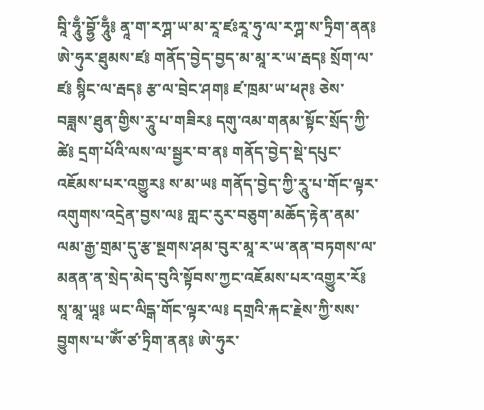བཱི་ཧཱུྃ་བྷྱོ་ཧཱུྃ༔ ནཱ་ག་རཀྴ་ཡ་མ་རཱ་ཛཿརཱ་ཧུ་ལ་རཀྴ་ས་ཏྲིག་ནན༔ ཨེ་ཧུར་ཐུམས་ཛ༔ གནོད་བྱེད་བྱད་མ་མཱ་ར་ཡ་རྦད༔ སྲོག་ལ་ཛ༔ སྙིང་ལ་རྦད༔ རྩ་ལ་བྲེང་ཤག༔ ཛ་ཁྲམ་ཡ་ཕཊ༔ ཅེས་བཟླས་ཐུན་གྱིས་རཱུ་པ་གཟིར༔ དགུ་འམ་གནམ་སྟོང་སྲོད་ཀྱི་ཚེ༔ དྲག་པོའི་ལས་ལ་སྦྱར་བ་ན༔ གནོད་བྱེད་སྡེ་དཔུང་འཇོམས་པར་འགྱུར༔ ས་མ་ཡ༔ གནོད་བྱེད་ཀྱི་རཱུ་པ་གོང་ལྟར་འགུགས་འདྲེན་བྱས་ལ༔ གླང་རུར་བཅུག་མཆོད་རྟེན་ནམ་ལམ་རྒྱ་གྲམ་དུ་རྩ་སྔགས་ཤམ་བུར་མཱ་ར་ཡ་ནན་བཏགས་ལ་མནན་ན་སྲེད་མེད་བུའི་སྟོབས་ཀྱང་འཇོམས་པར་འགྱུར་རོ༔ སཱ་མཱ་ཡཱ༔ ཡང་ལིདྒ་གོང་ལྟར་ལ༔ དགྲའི་རྐང་རྗེས་ཀྱི་སས་བྱུགས་པ་ཨོཾ་ཙ་ཏྲིག་ནན༔ ཨེ་ཧུར་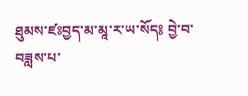ཐུམས་ཛཿབྱད་མ་མཱ་ར་ཡ་སོད༔ བྱེ་བ་བཟླས་པ་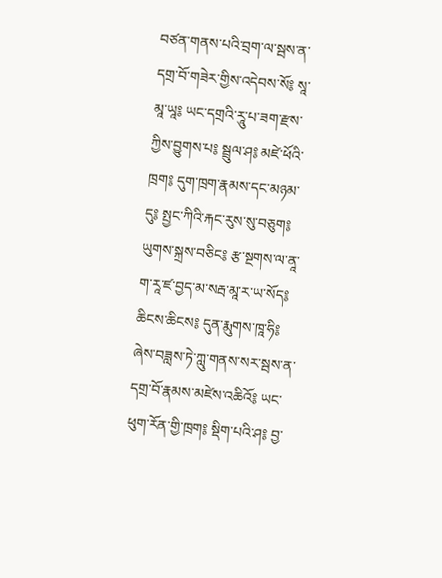བཙན་གནས་པའི་བྲག་ལ་སྦས་ན་དགྲ་བོ་གཟེར་གྱིས་འདེབས་སོ༔ སཱ་མཱ་ཡཱ༔ ཡང་དགྲའི་རཱུ་པ་ཟག་རྫས་ཀྱིས་བྱུགས་པ༔ སྦྲུལ་ཤ༔ མཛེ་ཕོའི་ཁྲག༔ དུག་ཁྲག་རྣམས་དང་མཉམ་དུ༔ སྤྱང་ཀིའི་རྐང་རུས་སུ་བཅུག༔ ཡུགས་སྐྲས་བཅིང༔ རྩ་སྔགས་ལ་ནཱ་ག་རཱ་ཛ་བྱད་མ་སརྦ་མཱ་ར་ཡ་སོད༔ ཆིངས་ཆིངས༔ དུན་རྨུགས་ཁཱ་ཧི༔ ཞེས་བཟླས་ཏེ་ཀླུ་གནས་སར་སྦས་ན་དགྲ་བོ་རྣམས་མཛེས་འཆིའོ༔ ཡང་ཕུག་རོན་གྱི་ཁྲག༔ སྡིག་པའི་ཤ༔ བྱ་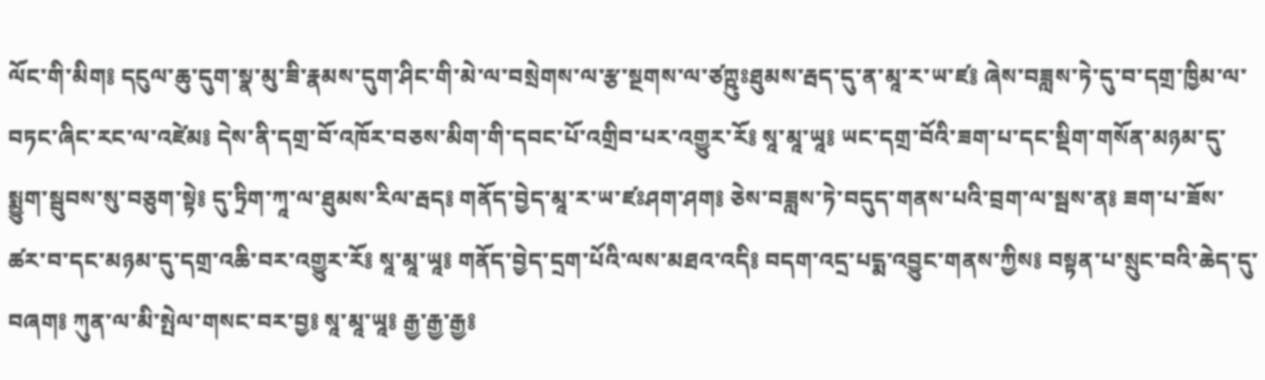ལོང་གི་མིག༔ དངུལ་ཆུ་དུག་སྣ་མུ་ཟི་རྣམས་དུག་ཤིང་གི་མེ་ལ་བསྲེགས་ལ་རྩ་སྔགས་ལ་ཙཀྵུཿཐུམས་རྦད་དུ་ན་མཱ་ར་ཡ་ཛ༔ ཞེས་བཟླས་ཏེ་དུ་བ་དགྲ་ཁྱིམ་ལ་བཏང་ཞིང་རང་ལ་འཛེམ༔ དེས་ནི་དགྲ་བོ་འཁོར་བཅས་མིག་གི་དབང་པོ་འགྲིབ་པར་འགྱུར་རོ༔ སཱ་མཱ་ཡཱ༔ ཡང་དགྲ་བོའི་ཟག་པ་དང་སྡིག་གསོན་མཉམ་དུ་སྨྱུག་སྦུབས་སུ་བཅུག་སྟེ༔ དུ་ཏྲིག་ཀཱ་ལ་ཐུམས་རིལ་རྦད༔ གནོད་བྱེད་མཱ་ར་ཡ་ཛཿཤག་ཤག༔ ཅེས་བཟླས་ཏེ་བདུད་གནས་པའི་བྲག་ལ་སྦས་ན༔ ཟག་པ་ཟོས་ཚར་བ་དང་མཉམ་དུ་དགྲ་འཆི་བར་འགྱུར་རོ༔ སཱ་མཱ་ཡཱ༔ གནོད་བྱེད་དྲག་པོའི་ལས་མཐའ་འདི༔ བདག་འདྲ་པདྨ་འབྱུང་གནས་ཀྱིས༔ བསྟན་པ་སྲུང་བའི་ཆེད་དུ་བཞག༔ ཀུན་ལ་མི་སྤེལ་གསང་བར་བྱ༔ སཱ་མཱ་ཡཱ༔ རྒྱ་རྒྱ་རྒྱ༔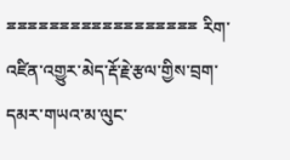ྈྈྈྈྈྈྈྈྈྈྈྈྈྈྈྈྈྈ རིག་འཛིན་འགྱུར་མེད་རྡོ་རྗེ་རྩལ་གྱིས་བྲག་དམར་གཡའ་མ་ལུང་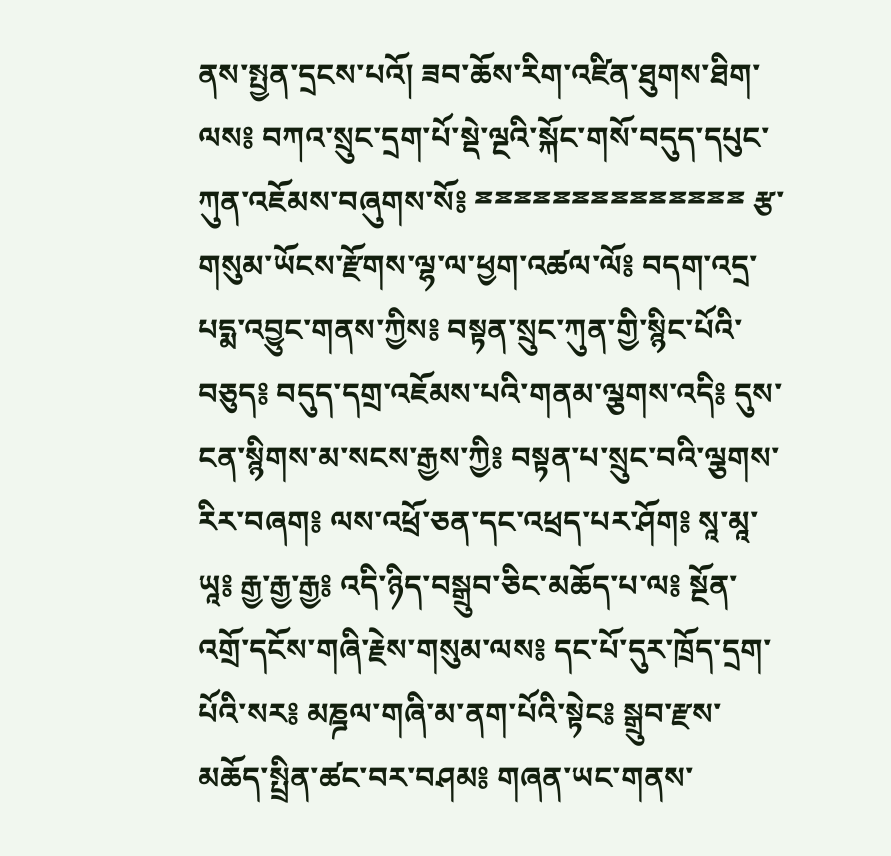ནས་སྤྱན་དྲངས་པའོ། ཟབ་ཆོས་རིག་འཛིན་ཐུགས་ཐིག་ལས༔ བཀའ་སྲུང་དྲག་པོ་སྡེ་ལྔའི་སྐོང་གསོ་བདུད་དཔུང་ཀུན་འཇོམས་བཞུགས་སོ༔ ྈྈྈྈྈྈྈྈྈྈྈྈྈྈ རྩ་གསུམ་ཡོངས་རྫོགས་ལྷ་ལ་ཕྱག་འཚལ་ལོ༔ བདག་འདྲ་པདྨ་འབྱུང་གནས་ཀྱིས༔ བསྟན་སྲུང་ཀུན་གྱི་སྙིང་པོའི་བཅུད༔ བདུད་དགྲ་འཇོམས་པའི་གནམ་ལྕགས་འདི༔ དུས་ངན་སྙིགས་མ་སངས་རྒྱས་ཀྱི༔ བསྟན་པ་སྲུང་བའི་ལྕགས་རིར་བཞག༔ ལས་འཕྲོ་ཅན་དང་འཕྲད་པར་ཤོག༔ སཱ་མཱ་ཡཱ༔ རྒྱ་རྒྱ་རྒྱ༔ འདི་ཉིད་བསྒྲུབ་ཅིང་མཆོད་པ་ལ༔ སྔོན་འགྲོ་དངོས་གཞི་རྗེས་གསུམ་ལས༔ དང་པོ་དུར་ཁྲོད་དྲག་པོའི་སར༔ མཎྜལ་གཞི་མ་ནག་པོའི་སྟེང༔ སྒྲུབ་རྫས་མཆོད་སྤྲིན་ཚང་བར་བཤམ༔ གཞན་ཡང་གནས་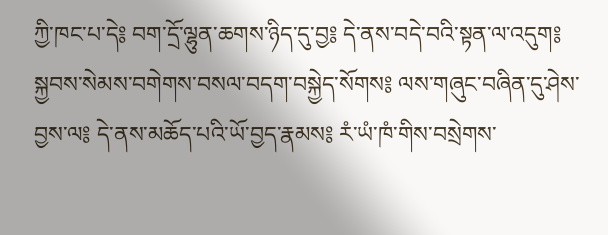ཀྱི་ཁང་པ་དེ༔ བག་དྲོ་ལྷུན་ཆགས་ཉིད་དུ་བྱ༔ དེ་ནས་བདེ་བའི་སྟན་ལ་འདུག༔ སྐྱབས་སེམས་བགེགས་བསལ་བདག་བསྐྱེད་སོགས༔ ལས་གཞུང་བཞིན་དུ་ཤེས་བྱས་ལ༔ དེ་ནས་མཆོད་པའི་ཡོ་བྱད་རྣམས༔ རཾ་ཡཾ་ཁཾ་གིས་བསྲེགས་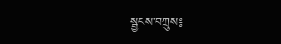སྦྱངས་བཀྲུས༔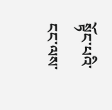སྟོང་པའི་ངང་ལས་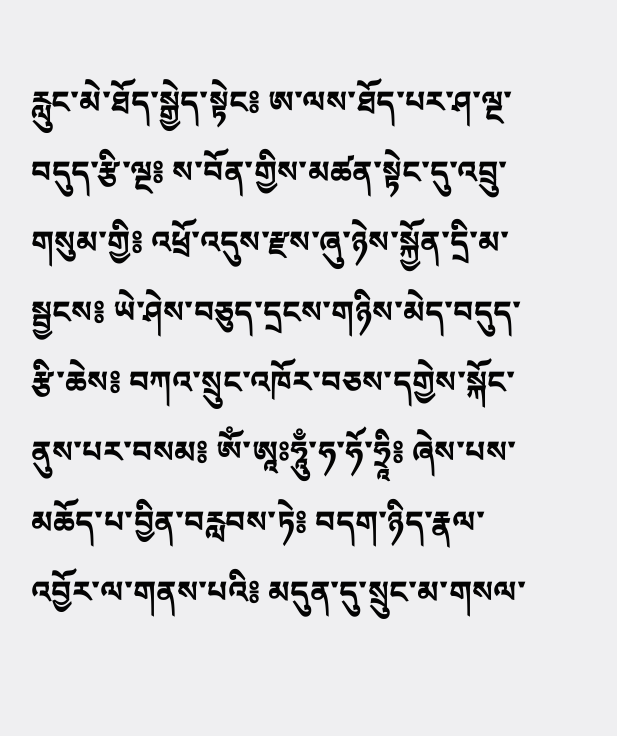རླུང་མེ་ཐོད་སྒྱེད་སྟེང༔ ཨ་ལས་ཐོད་པར་ཤ་ལྔ་བདུད་རྩི་ལྔ༔ ས་བོན་གྱིས་མཚན་སྟེང་དུ་འབྲུ་གསུམ་གྱི༔ འཕྲོ་འདུས་རྫས་ཞུ་ཉེས་སྐྱོན་དྲི་མ་སྦྱངས༔ ཡེ་ཤེས་བཅུད་དྲངས་གཉིས་མེད་བདུད་རྩི་ཆེས༔ བཀའ་སྲུང་འཁོར་བཅས་དགྱེས་སྐོང་ནུས་པར་བསམ༔ ཨོཾ་ཨཱཿཧཱུྃ་ཧ་ཧོ་ཧྲཱི༔ ཞེས་པས་མཆོད་པ་བྱིན་བརླབས་ཏེ༔ བདག་ཉིད་རྣལ་འབྱོར་ལ་གནས་པའི༔ མདུན་དུ་སྲུང་མ་གསལ་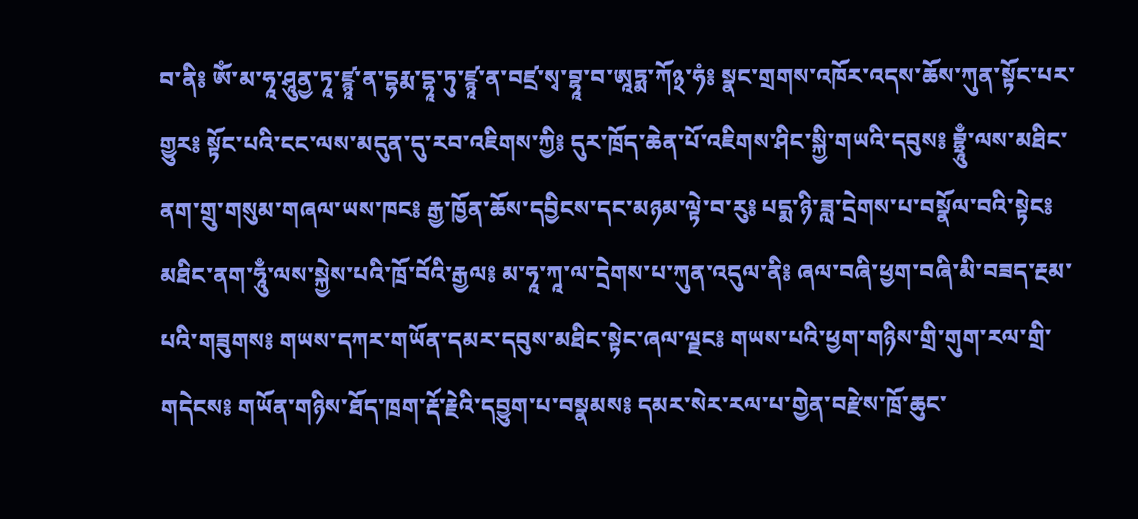བ་ནི༔ ཨོཾ་མ་ཧཱ་ཤཱུནྱ་ཏཱ་ཛྙཱ་ན་དྷརྨ་དྷཱ་ཏུ་ཛྙཱ་ན་བཛྲ་སྭ་བྷཱ་བ་ཨཱཏྨ་ཀོ྅་ཧཾ༔ སྣང་གྲགས་འཁོར་འདས་ཆོས་ཀུན་སྟོང་པར་གྱུར༔ སྟོང་པའི་ངང་ལས་མདུན་དུ་རབ་འཇིགས་ཀྱི༔ དུར་ཁྲོད་ཆེན་པོ་འཇིགས་ཤིང་སྐྱི་གཡའི་དབུས༔ བྷྲཱུྃ་ལས་མཐིང་ནག་གྲུ་གསུམ་གཞལ་ཡས་ཁང༔ རྒྱ་ཁྱོན་ཆོས་དབྱིངས་དང་མཉམ་ལྟེ་བ་རུ༔ པདྨ་ཉི་ཟླ་དྲེགས་པ་བསྣོལ་བའི་སྟེང༔ མཐིང་ནག་ཧཱུྃ་ལས་སྐྱེས་པའི་ཁྲོ་བོའི་རྒྱལ༔ མ་ཧཱ་ཀཱ་ལ་དྲེགས་པ་ཀུན་འདུལ་ནི༔ ཞལ་བཞི་ཕྱག་བཞི་མི་བཟད་རྔམ་པའི་གཟུགས༔ གཡས་དཀར་གཡོན་དམར་དབུས་མཐིང་སྟེང་ཞལ་ལྗང༔ གཡས་པའི་ཕྱག་གཉིས་གྲི་གུག་རལ་གྲི་གདེངས༔ གཡོན་གཉིས་ཐོད་ཁྲག་རྡོ་རྗེའི་དབྱུག་པ་བསྣམས༔ དམར་སེར་རལ་པ་གྱེན་བརྫེས་ཁྲོ་ཆུང་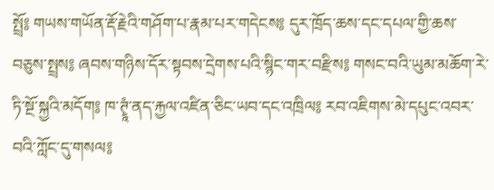སྤྲོ༔ གཡས་གཡོན་རྡོ་རྗེའི་གཤོག་པ་རྣམ་པར་གདེངས༔ དུར་ཁྲོད་ཆས་དང་དཔལ་གྱི་ཆས་བཅུས་སྤྲས༔ ཞབས་གཉིས་དོར་སྟབས་དྲེགས་པའི་སྙིང་གར་བརྫིས༔ གསང་བའི་ཡུམ་མཆོག་རེ་ཏི་སྔོ་སྐྱའི་མདོག༔ ཁ་ཊྭཱཾ་ནད་རྐྱལ་འཛིན་ཅིང་ཡབ་དང་འཁྲིལ༔ རབ་འཇིགས་མེ་དཔུང་འབར་བའི་ཀློང་དུ་གསལ༔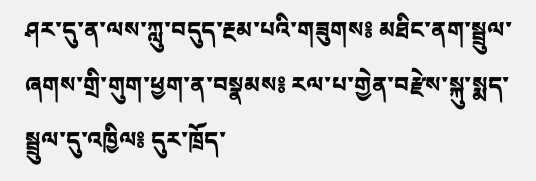ཤར་དུ་ན་ལས་ཀླུ་བདུད་རྔམ་པའི་གཟུགས༔ མཐིང་ནག་སྦྲུལ་ཞགས་གྲི་གུག་ཕྱག་ན་བསྣམས༔ རལ་པ་གྱེན་བརྫེས་སྐུ་སྨད་སྦྲུལ་དུ་འཁྱིལ༔ དུར་ཁྲོད་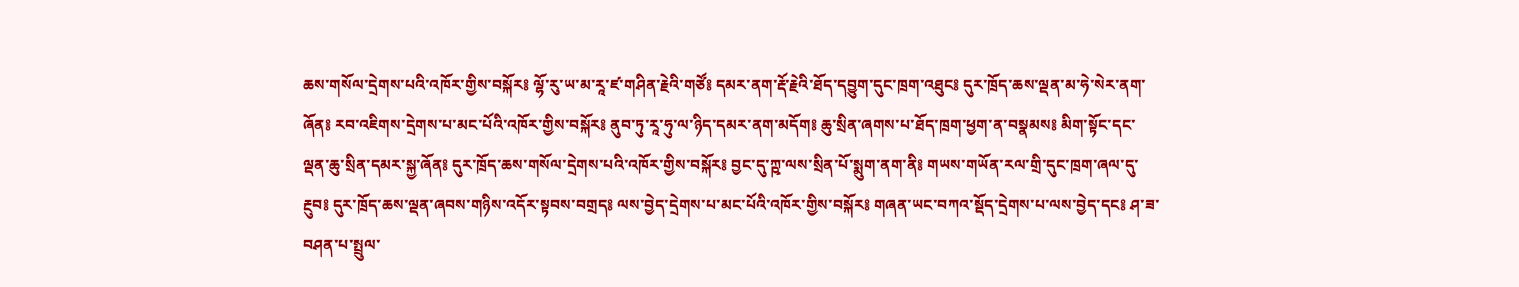ཆས་གསོལ་དྲེགས་པའི་འཁོར་གྱིས་བསྐོར༔ ལྷོ་རུ་ཡ་མ་རཱ་ཛ་གཤིན་རྗེའི་གཙོ༔ དམར་ནག་རྡོ་རྗེའི་ཐོད་དབྱུག་དུང་ཁྲག་འཐུང༔ དུར་ཁྲོད་ཆས་ལྡན་མ་ཧེ་སེར་ནག་ཞོན༔ རབ་འཇིགས་དྲེགས་པ་མང་པོའི་འཁོར་གྱིས་བསྐོར༔ ནུབ་ཏུ་རཱ་ཧུ་ལ་ཉིད་དམར་ནག་མདོག༔ ཆུ་སྲིན་ཞགས་པ་ཐོད་ཁྲག་ཕྱག་ན་བསྣམས༔ མིག་སྟོང་དང་ལྡན་ཆུ་སྲིན་དམར་སྐྱ་ཞོན༔ དུར་ཁྲོད་ཆས་གསོལ་དྲེགས་པའི་འཁོར་གྱིས་བསྐོར༔ བྱང་དུ་ཀྵ་ལས་སྲིན་པོ་སྨུག་ནག་ནི༔ གཡས་གཡོན་རལ་གྲི་དུང་ཁྲག་ཞལ་དུ་རྔུབ༔ དུར་ཁྲོད་ཆས་ལྡན་ཞབས་གཉིས་འདོར་སྟབས་བགྲད༔ ལས་བྱེད་དྲེགས་པ་མང་པོའི་འཁོར་གྱིས་བསྐོར༔ གཞན་ཡང་བཀའ་སྡོད་དྲེགས་པ་ལས་བྱེད་དང༔ ཤ་ཟ་བཤན་པ་སྤྲུལ་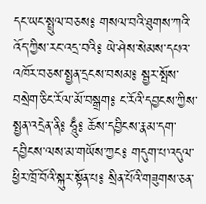དང་ཡང་སྤྲུལ་བཅས༔ གསལ་བའི་ཐུགས་ཀའི་འོད་ཀྱིས་རང་འདྲ་བའི༔ ཡེ་ཤེས་སེམས་དཔའ་འཁོར་བཅས་སྤྱན་དྲངས་བསམ༔ སྦྱར་སྤོས་བསྲེག་ཅིང་རོལ་མོ་བསྒྲག༔ ང་རོའི་དབྱངས་ཀྱིས་སྤྱན་འདྲེན་ནི༔ ཧཱུྃ༔ ཆོས་དབྱིངས་རྣམ་དག་དབྱིངས་ལས་མ་གཡོས་ཀྱང༔ གདུག་པ་འདུལ་ཕྱིར་ཁྲོ་བོའི་སྐུར་སྟོན་པ༔ སྲིན་པོའི་གཟུགས་ཅན་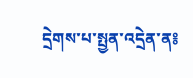དྲེགས་པ་སྤྱན་འདྲེན་ན༔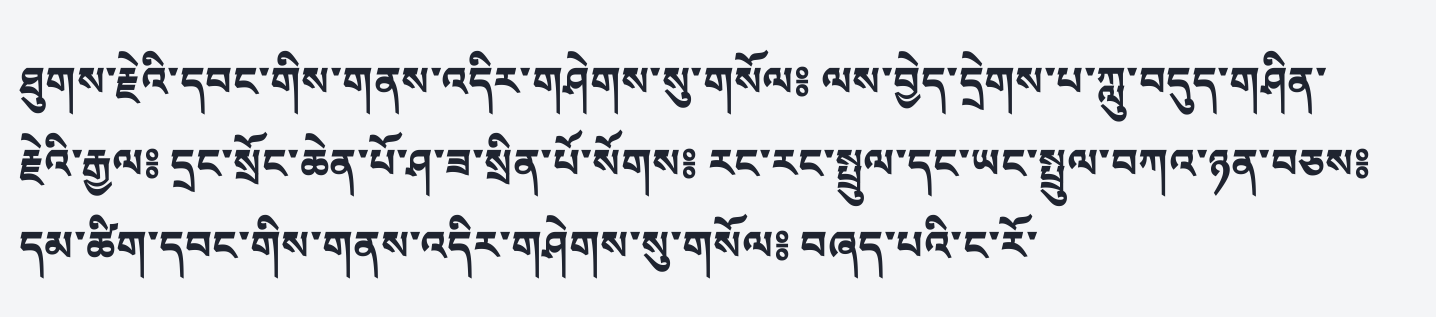ཐུགས་རྗེའི་དབང་གིས་གནས་འདིར་གཤེགས་སུ་གསོལ༔ ལས་བྱེད་དྲེགས་པ་ཀླུ་བདུད་གཤིན་རྗེའི་རྒྱལ༔ དྲང་སྲོང་ཆེན་པོ་ཤ་ཟ་སྲིན་པོ་སོགས༔ རང་རང་སྤྲུལ་དང་ཡང་སྤྲུལ་བཀའ་ཉན་བཅས༔ དམ་ཚིག་དབང་གིས་གནས་འདིར་གཤེགས་སུ་གསོལ༔ བཞད་པའི་ང་རོ་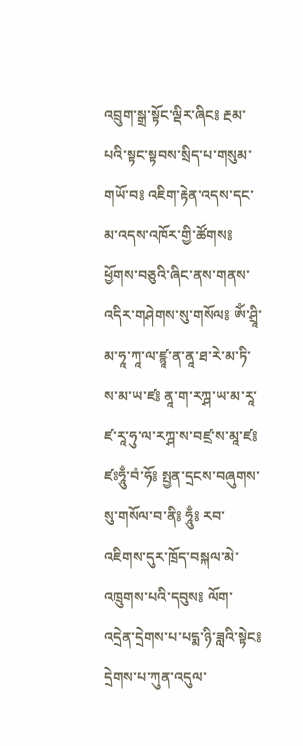འབྲུག་སྒྲ་སྟོང་ལྡིར་ཞིང༔ རྔམ་པའི་སྟང་སྟབས་སྲིད་པ་གསུམ་གཡོ་བ༔ འཇིག་རྟེན་འདས་དང་མ་འདས་འཁོར་གྱི་ཚོགས༔ ཕྱོགས་བཅུའི་ཞིང་ནས་གནས་འདིར་གཤེགས་སུ་གསོལ༔ ཨོཾ་ཤྲཱི་མ་ཧཱ་ཀཱ་ལ་ཛྙཱ་ན་ནཱ་ཐ་རེ་མ་ཏི་ས་མ་ཡ་ཛ༔ ནཱ་ག་རཀྴ་ཡ་མ་རཱ་ཛ་རཱ་ཧུ་ལ་རཀྴ་ས་བཛྲ་ས་མཱ་ཛ༔ ཛཿཧཱུྃ་བཾ་ཧོ༔ སྤྱན་དྲངས་བཞུགས་སུ་གསོལ་བ་ནི༔ ཧཱུྃ༔ རབ་འཇིགས་དུར་ཁྲོད་བསྐལ་མེ་འཁྲུགས་པའི་དབུས༔ ལོག་འདྲེན་དྲེགས་པ་པདྨ་ཉི་ཟླའི་སྟེང༔ དྲེགས་པ་ཀུན་འདུལ་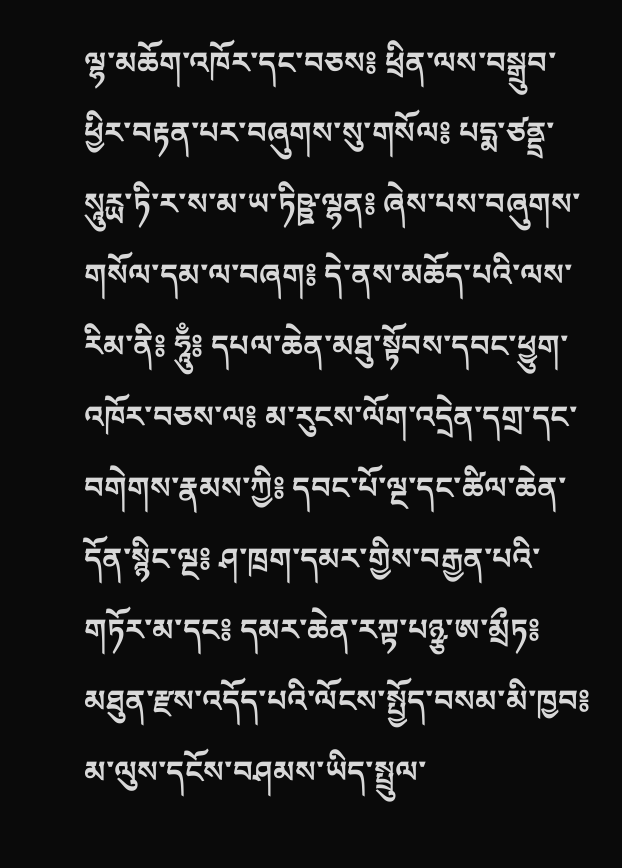ལྷ་མཆོག་འཁོར་དང་བཅས༔ ཕྲིན་ལས་བསྒྲུབ་ཕྱིར་བརྟན་པར་བཞུགས་སུ་གསོལ༔ པདྨ་ཙནྡྲ་སཱུརྻ་ཏི་ར་ས་མ་ཡ་ཏིཥྛ་ལྷན༔ ཞེས་པས་བཞུགས་གསོལ་དམ་ལ་བཞག༔ དེ་ནས་མཆོད་པའི་ལས་རིམ་ནི༔ ཧཱུྃ༔ དཔལ་ཆེན་མཐུ་སྟོབས་དབང་ཕྱུག་འཁོར་བཅས་ལ༔ མ་རུངས་ལོག་འདྲེན་དགྲ་དང་བགེགས་རྣམས་ཀྱི༔ དབང་པོ་ལྔ་དང་ཚིལ་ཆེན་དོན་སྙིང་ལྔ༔ ཤ་ཁྲག་དམར་གྱིས་བརྒྱན་པའི་གཏོར་མ་དང༔ དམར་ཆེན་རཀྟ་པཉྩ་ཨ་མྲྀཏ༔ མཐུན་རྫས་འདོད་པའི་ལོངས་སྤྱོད་བསམ་མི་ཁྱབ༔ མ་ལུས་དངོས་བཤམས་ཡིད་སྤྲུལ་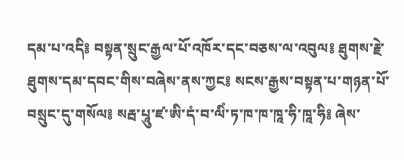དམ་པ་འདི༔ བསྟན་སྲུང་རྒྱལ་པོ་འཁོར་དང་བཅས་ལ་འབུལ༔ ཐུགས་རྗེ་ཐུགས་དམ་དབང་གིས་བཞེས་ནས་ཀྱང༔ སངས་རྒྱས་བསྟན་པ་གཉན་པོ་བསྲུང་དུ་གསོལ༔ སརྦ་པཱུ་ཛ་ཨི་དཾ་བ་ལིཾ་ཏ་ཁ་ཁ་ཁཱ་ཧི་ཁཱ་ཧི༔ ཞེས་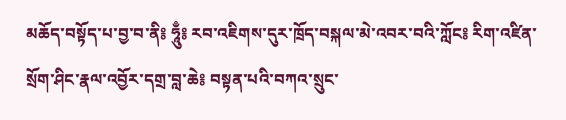མཆོད་བསྟོད་པ་བྱ་བ་ནི༔ ཧཱུྃ༔ རབ་འཇིགས་དུར་ཁྲོད་བསྐལ་མེ་འབར་བའི་ཀློང༔ རིག་འཛིན་སྲོག་ཤིང་རྣལ་འབྱོར་དགྲ་བླ་ཆེ༔ བསྟན་པའི་བཀའ་སྲུང་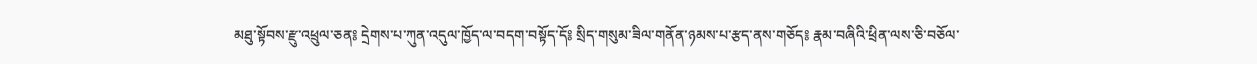མཐུ་སྟོབས་རྫུ་འཕྲུལ་ཅན༔ དྲེགས་པ་ཀུན་འདུལ་ཁྱོད་ལ་བདག་བསྟོད་དོ༔ སྲིད་གསུམ་ཟིལ་གནོན་ཉམས་པ་རྩད་ནས་གཅོད༔ རྣམ་བཞིའི་ཕྲིན་ལས་ཅི་བཅོལ་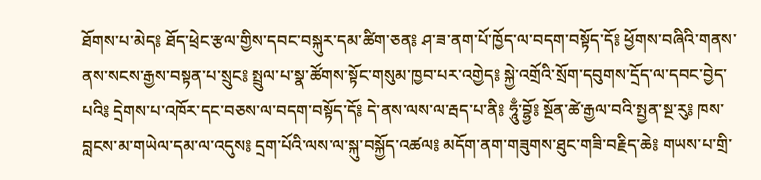ཐོགས་པ་མེད༔ ཐོད་ཕྲེང་རྩལ་གྱིས་དབང་བསྐུར་དམ་ཚིག་ཅན༔ ཤ་ཟ་ནག་པོ་ཁྱོད་ལ་བདག་བསྟོད་དོ༔ ཕྱོགས་བཞིའི་གནས་ནས་སངས་རྒྱས་བསྟན་པ་སྲུང༔ སྤྲུལ་པ་སྣ་ཚོགས་སྟོང་གསུམ་ཁྱབ་པར་འགྱེད༔ སྐྱེ་འགྲོའི་སྲོག་དབུགས་དྲོད་ལ་དབང་བྱེད་པའི༔ དྲེགས་པ་འཁོར་དང་བཅས་ལ་བདག་བསྟོད་དོ༔ དེ་ནས་ལས་ལ་རྦད་པ་ནི༔ ཧཱུྃ་བྷྱོ༔ སྔོན་ཚེ་རྒྱལ་བའི་སྤྱན་སྔ་རུ༔ ཁས་བླངས་མ་གཡེལ་དམ་ལ་འདུས༔ དྲག་པོའི་ལས་ལ་སྐུ་བསྐྱོད་འཚལ༔ མདོག་ནག་གཟུགས་ཐུང་གཟི་བརྗིད་ཆེ༔ གཡས་པ་གྲི་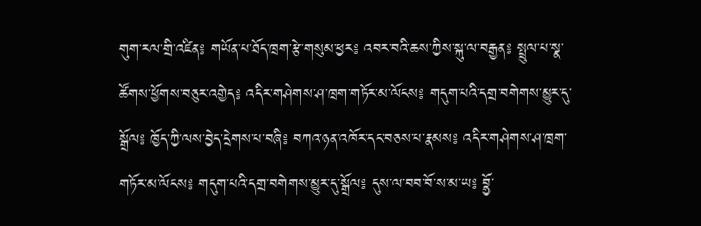གུག་རལ་གྲི་འཛིན༔ གཡོན་པ་ཐོད་ཁྲག་རྩེ་གསུམ་ཕྱར༔ འབར་བའི་ཆས་ཀྱིས་སྐུ་ལ་བརྒྱན༔ སྤྲུལ་པ་སྣ་ཚོགས་ཕྱོགས་བཅུར་འགྱེད༔ འདིར་གཤེགས་ཤ་ཁྲག་གཏོར་མ་ལོངས༔ གདུག་པའི་དགྲ་བགེགས་མྱུར་དུ་སྒྲོལ༔ ཁྱོད་ཀྱི་ལས་བྱེད་དྲེགས་པ་བཞི༔ བཀའ་ཉན་འཁོར་དང་བཅས་པ་རྣམས༔ འདིར་གཤེགས་ཤ་ཁྲག་གཏོར་མ་ལོངས༔ གདུག་པའི་དགྲ་བགེགས་མྱུར་དུ་སྒྲོལ༔ དུས་ལ་བབ་བོ་ས་མ་ཡ༔ བྷྱོ་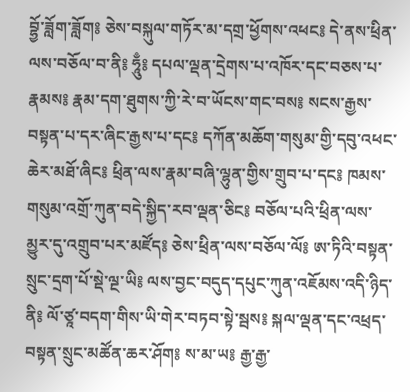བྷྱོ་ཟློག་ཟློག༔ ཅེས་བསྐུལ་གཏོར་མ་དགྲ་ཕྱོགས་འཕང༔ དེ་ནས་ཕྲིན་ལས་བཅོལ་བ་ནི༔ ཧཱུྃ༔ དཔལ་ལྡན་དྲེགས་པ་འཁོར་དང་བཅས་པ་རྣམས༔ རྣམ་དག་ཐུགས་ཀྱི་རེ་བ་ཡོངས་གང་བས༔ སངས་རྒྱས་བསྟན་པ་དར་ཞིང་རྒྱས་པ་དང༔ དཀོན་མཆོག་གསུམ་གྱི་དབུ་འཕང་ཆེར་མཐོ་ཞིང༔ ཕྲིན་ལས་རྣམ་བཞི་ལྷུན་གྱིས་གྲུབ་པ་དང༔ ཁམས་གསུམ་འགྲོ་ཀུན་བདེ་སྐྱིད་རབ་ལྡན་ཅིང༔ བཅོལ་པའི་ཕྲིན་ལས་མྱུར་དུ་འགྲུབ་པར་མཛོད༔ ཅེས་ཕྲིན་ལས་བཅོལ་ལོ༔ ཨ་ཏིའི་བསྟན་སྲུང་དྲག་པོ་སྡེ་ལྔ་ཡི༔ ལས་བྱང་བདུད་དཔུང་ཀུན་འཇོམས་འདི་ཉིད་ནི༔ ལོ་ཙཱ་བདག་གིས་ཡི་གེར་བཏབ་སྟེ་སྦས༔ སྐལ་ལྡན་དང་འཕྲད་བསྟན་སྲུང་མཚོན་ཆར་ཤོག༔ ས་མ་ཡ༔ རྒྱ་རྒྱ་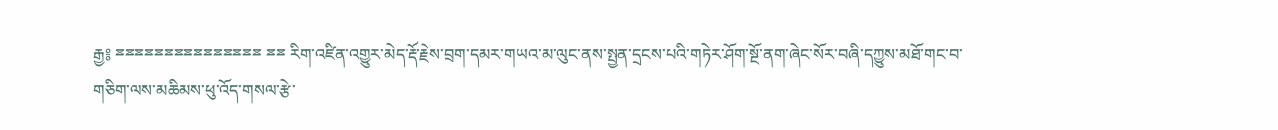རྒྱ༔ ྈྈྈྈྈྈྈྈྈྈྈྈྈྈྈ ྈྈ རིག་འཛིན་འགྱུར་མེད་རྡོ་རྗེས་བྲག་དམར་གཡའ་མ་ལུང་ནས་སྤྱན་དྲངས་པའི་གཏེར་ཤོག་སྔོ་ནག་ཞེང་སོར་བཞི་དཀྱུས་མཐོ་གང་བ་གཅིག་ལས་མཆིམས་ཕུ་འོད་གསལ་རྩེ་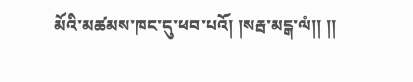མོའི་མཚམས་ཁང་དུ་ཕབ་པའོ། །སརྦ་མངྒ་ལཾ།། །།